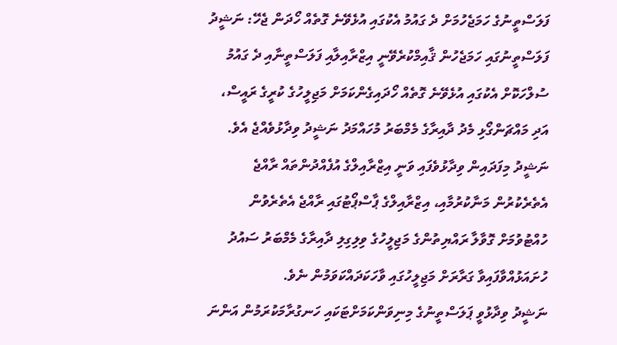ފަލަސްތީނުގެ ހަމަޖެހުމަށް ދެ ގައުމު އެކުގައި އުޅެވޭނެ ގޮތެއް ހޯދަން ޖެހޭ: ނަޝީދު
ފަލަސްތީނުގައި ހަމަޖެހުން ޤާއިމްކުރެވޭނީ އިޒްރާއިލާއި ފަލަސްތީނާއި ދެ ގައުމު ސުލްހަކޮށް އެކުގައި އުޅެވޭނެ ގޮތެއް ހޯދައިގެންކަމަށް މަޖިލީހުގެ ކުރީގެ ރައީސް، އަދި މައްޗަންގޯޅި މެދު ދާއިރާގެ މެމްބަރު މުހައްމަދު ނަޝީދު ވިދާޅުވެއްޖެ އެވެ.
ނަޝީދު މިފަދައިން ވިދާޅުވެފައި ވަނީ އިޒްރާއިލްގެ އުފެއްދުންތައް ރާއްޖެ އެތެރެކުރުން މަނާކުރުމާއި، އިޒްރާއިލްގެ ޕާސްޕޯޓުގައި ރާއްޖެ އެތެރެވުން ހުއްޓުވުމަށް ގޮވާލާ ރައްޔިތުންގެ މަޖިލީހުގެ ވިލިގިލި ދާއިރާގެ މެމްބަރު ސައުދު ހުށައަޅުއްވާފައިވާ ގަރާރަށް މަޖިލީހުގައި ވާހަކަދައްކަވަމުން ނެވެ.
ނަޝީދު ވިދާޅުވީ ޕަލަސްތީނުގެ މިނިވަންކަމަށްޓަކައި ހަނގުރާމަކުރަމުން އަންނަ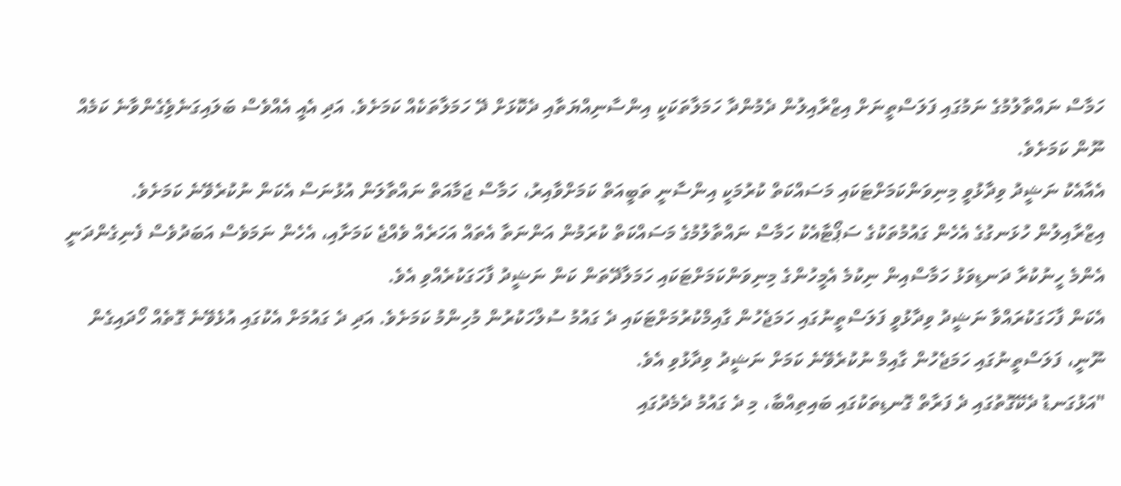ހަމާސް ނައްތާލުމުގެ ނަމުގައި ފަލަސްތީނަށް އިޒްރާއިލުން ދެމުންދާ ހަމަލާތަކަކީ އިންސާނިއްޔަތާއި ދެކޮޅަށް ދޭ ހަމަލާތަކެއް ކަމަށެވެ. އަދި އެއީ އެއްވެސް ބަލައިގަނެވެިގެންވާނެ ކަމެއް ނޫން ކަމަށެވެ.
އެއާއެކު ނަޝީދު ވިދާޅުވީ މިނިވަންކަމަށްޓަކައި މަސައްކަތް ކުރުމަކީ އިންސާނީ ތަބީއަތް ކަމަށްވާއިރު، ހަމާސް ޖަމާއަތް ނައްތާލަން އުޅުނަސް އެކަން ނުކުރެވޭނެ ކަމަށެވެ.
އިޒްރާއިލުން ހުޅަނގުގެ އެހެން ގައުމުތަކުގެ ސަޕޯޓާއެކު ހަމާސް ނައްތާލުމުގެ މަސައްކަތް ކުރަމުން އަންނަތާ އެތައް އަހަރެއް ވެއްޖެ ކަމަށާއި، އެހެން ނަމަވެސް އަބަދުވެސް ފެނިގެންދަނީ އެންމެ ހީނުކުރާ ދަނޑިވަޅު ހަމާސްއިން ނިކުމެ އެމީހުންގެ މިނިވަންކަމަށްޓަކައި ހަމަލާދޭތަން ކަން ނަޝީދު ފާހަގަކުރެއްވި އެވެ.
އެކަން ފާހަގަކުރައްވާ ނަޝީދު ވިދާޅުވީ ފަލަސްތީނުގައި ހަމަޖެހުން ގާއިމްކުރުމަށްޓަކައި ދެ ގައުމު ސުލްހަކުރުން މުހިންމު ކަމަށެވެ. އަދި ދެ ގައުމަށް އެކުގައި އުޅެވޭނެ ގޮތެއް ހޯދައިގެން ނޫނީ، ފަލަސްތީނުގައި ހަމަޖެހުން ގާއިމް ނުކުރެވޭނެ ކަމަށް ނަޝީދު ވިދާޅުވި އެވެ.
"އަޅުގަނޑު ދެކޭގޮތުގައި ދެ ފަރާތް ގޮނޑިތަކުގައި ބައިތިއްބާ، މި ދެ ގައުމު ދެމެދުގައި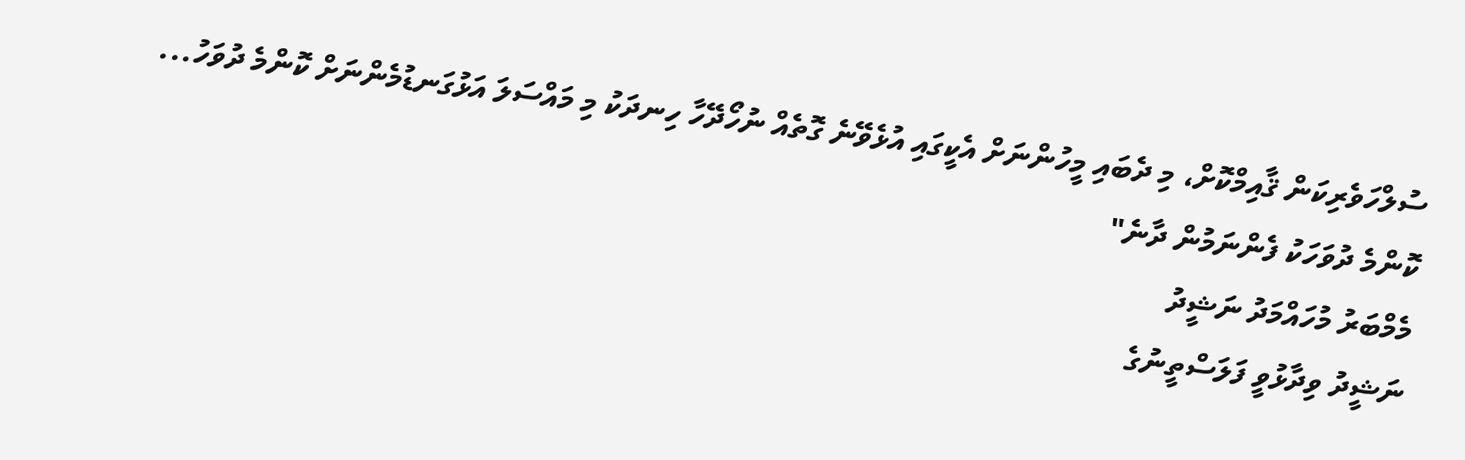ސުލްހަވެރިކަން ޤާއިމްކޮށް، މި ދެބައި މީހުންނަށް އެކީގައި އުޅެވޭނެ ގޮތެއް ނުހޯދޭހާ ހިނދަކު މި މައްސަލަ އަޅުގަނޑުމެންނަށް ކޮންމެ ދުވަހު... ކޮންމެ ދުވަހަކު ފެންނަމުން ދާނެ"
މެމްބަރު މުހައްމަދު ނަޝީދު
ނަޝީދު ވިދާޅުވީ ފަލަސްތީނުގެ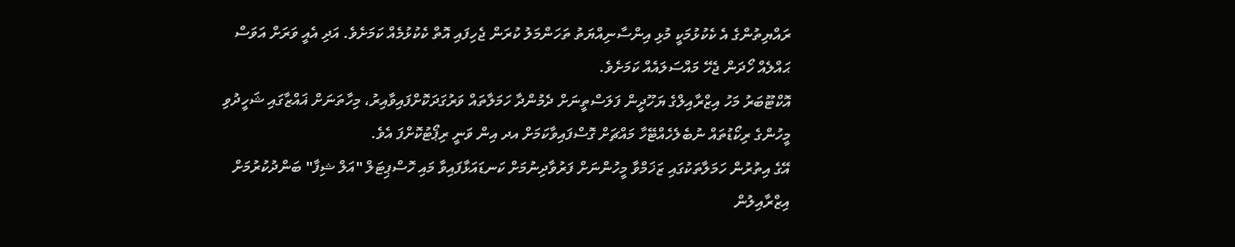ރައްޔިތުންގެ އެ ކެކުޅުމަކީ މުޅި އިންސާނިއްޔަތު ތަހަންމަލު ކުރަން ޖެހިފައި އޮތް ކެކުޅުމެއް ކަމަށެވެ. އަދި އެއީ ވަރަށް އަވަސް ޙައްލެއް ހޯދަން ޖެހޭ މައްސަލައެއް ކަމަށެވެ.
އޮކްޓޫބަރު މަހު އިޒްރާއިލްގެ ޔަހޫދީން ފަލަސްތީނަށް ދެމުންދާ ހަމަލާތައް ވަރުގަދަކޮށްފައިވާއިރު، މިހާތަނަށް ޣައްޒާގައި ޝަހީދުވި މީހުންގެ ރިކޯޑުތައް ނުބެލެހެއްޓޭހާ މައްޗަށް ގޮސްފައިވާކަމަށް އދ އިން ވަނީ ރިޕޯޓުކޮށްފަ އެވެ.
އޭގެ އިތުރުން ހަމަލާތަކުގައި ޒަޚަމްވާ މީހުންނަށް ފަރުވާދިނުމަށް ކަނޑައަޅާފައިވާ މައި ހޮސްޕިޓަލް "އަލް ޝިފާ" ބަންދުކުރުމަށް އިޒްރާއިލުން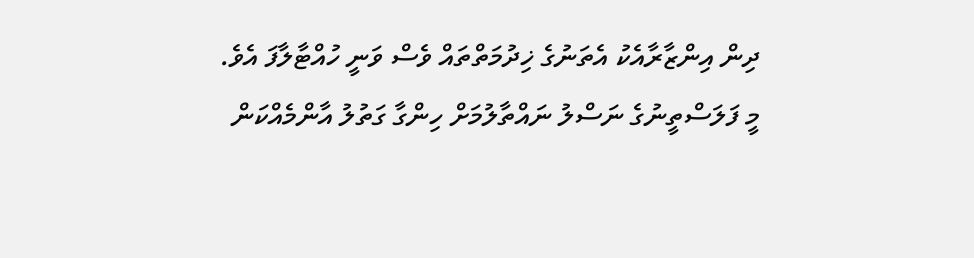ދިން އިންޒާރާއެކު އެތަނުގެ ޚިދުމަތްތައް ވެސް ވަނީ ހުއްޓާލާފަ އެވެ.
މީ ފަލަސްތީނުގެ ނަސްލު ނައްތާލުމަށް ހިންގާ ގަތުލު އާންމެއްކަން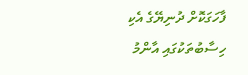ފާހަގަކޮށް ދުނިޔޭގެ އެކި ހިސާބުތަކުގައި އާންމު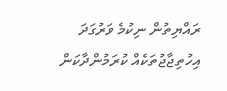ރައްޔިތުން ނިކުމެ ވަރުގަދަ އިހުތިޖާޖުތަކެއް ކުރަމުންދާކަން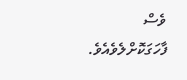ވެސް ފާހަގަކޮށްލެވެއެވެ.